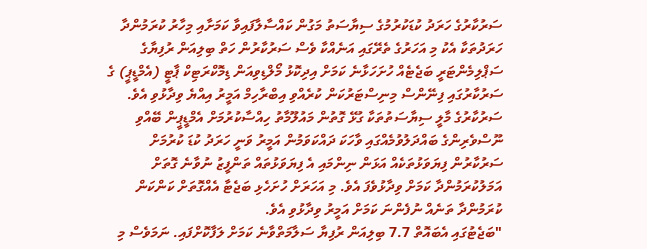ސަރުކާރުގެ ހަރަދު ކުޑަކުރުމުގެ ސިޔާސަތު މަގުން ކައްސާލާފައިވާ ކަމަށާއި މިހާރު ކުރަމުންދާ ހަރަދުތަކާ އެކު މި އަހަރުގެ ތެރޭގައި އަނެއްކާ ވެސް ސަރުކާރުން ހަތް ބިލިއަން ރުފިޔާގެ ސަޕްލިމެންޓަރީ ބަޖެޓެއް ހުށަހަޅާނެ ކަމަށް އިދިކޮޅު މޯލްޑިވިއަން ޑިމޮކްރަޓިކް ޕާޓީ (އެމްޑީޕީ) ގެ ސަރުކާރުގައި ފިނޭންސް މިނިސްޓަރުކަން ކުރެއްވި އިބްރާހިމް އަމީރު އިއްޔެ ވިދާޅުވި އެވެ.
ސަރުކާރުގެ މާލީ ސިޔާސަތުތަކާ ގުޅޭ ގޮތުން މައުލޫމާތު ހިއްސާކުރުމަށް އެމްޑީޕީން ބޭއްވި ނޫސްވެރިންގެ ބައްދަލުވުމެއްގައި ވާހަކަ ދައްކަވަމުން އަމީރު ވަނީ ހަރަދު ކުޑަ ކުރުމަށް ސަރުކާރުން ފިޔަވަޅުތަކެއް އަޅަން ނިންމައި އެ ފިޔަވަޅުތައް ތަންފީޒު ނުވާނެ ގޮތަށް އަމަލުކުރަމުންދާ ކަމަށް ވިދާޅުވެފަ އެވެ. މި އަހަރަށް ހުށަހެޅި ބަޖެޓާ އެއްގޮތަށް ކަންކަން ކުރަމުންދާ ތަނެއް ނުފެންނަ ކަމަށް އަމީރު ވިދާޅުވި އެވެ.
"ބަޖެޓުގައި އެބައޮތް 7.7 ބިލިއަން ރުފިޔާ ސަލާމަތްވާނެ ކަމަށް ލަފާކޮށްފައި. ނަމަވެސް މި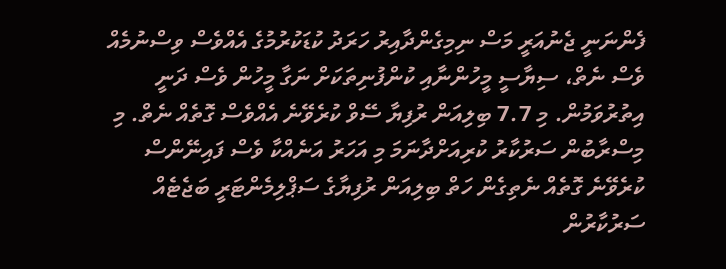ފެންނަނީ ޖެނުއަރީ މަސް ނިމިގެންދާއިރު ހަރަދު ކުޑަކުރުމުގެ އެއްވެސް ވިސްނުމެއް ވެސް ނެތް، ސިޔާސީ މީހުންނާއި ކުންފުނިތަކަށް ނަގާ މީހުން ވެސް ދަނީ އިތުރުވަމުން. މި 7.7 ބިލިއަން ރުފިޔާ ސޭވް ކުރެވޭނެ އެއްވެސް ގޮތެއް ނެތް. މި މިސްރާބުން ސަރުކާރު ކުރިއަށްދާނަމަ މި އަހަރު އަނެއްކާ ވެސް ފައިނޭންސް ކުރެވޭނެ ގޮތެއް ނެތިގެން ހަތް ބިލިއަން ރުފިޔާގެ ސަޕްލިމެންޓަރީ ބަޖެޓެއް ސަރުކާރުން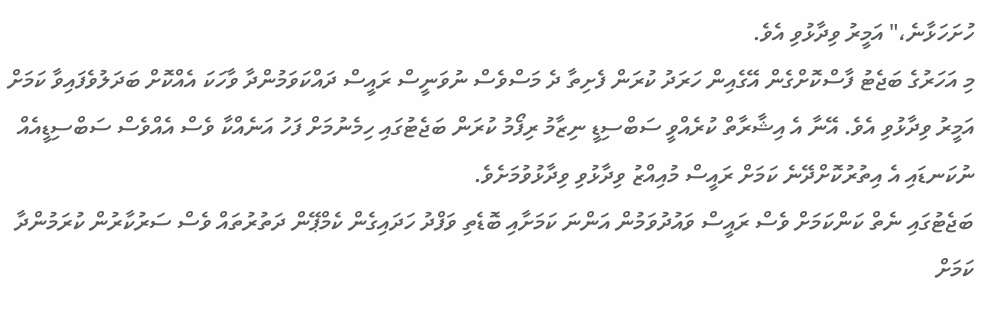ހުށަހަޅާނެ،" އަމީރު ވިދާޅުވި އެވެ.
މި އަހަރުގެ ބަޖެޓު ފާސްކޮށްގެން އޭގެއިން ހަރަދު ކުރަން ފެށިތާ ދެ މަސްވެސް ނުވަނީސް ރައީސް ދައްކަވަމުންދާ ވާހަކަ އެއްކޮށް ބަދަލުވެފައިވާ ކަމަށް އަމީރު ވިދާޅުވި އެވެ. އޭނާ އެ އިޝާރާތް ކުރެއްވީ ސަބްސިޑީ ނިޒާމު ރިފޯމު ކުރަން ބަޖެޓުގައި ހިމެނުމަށް ފަހު އަނެއްކާ ވެސް އެއްވެސް ސަބްސިޑީއެއް ނުކަނޑައި އެ އިތުރުކޮށްދޭނެ ކަމަށް ރައީސް މުއިއްޒު ވިދާޅުވި ވިދާޅުވުމަށެވެ.
ބަޖެޓުގައި ނެތް ކަންކަމަށް ވެސް ރައީސް ވައުދުވަމުން އަންނަ ކަމަށާއި ބޮޑެތި ވަފްދު ހަދައިގެން ކެމްޕޭން ދަތުރުތައް ވެސް ސަރުކާރުން ކުރަމުންދާ ކަމަށް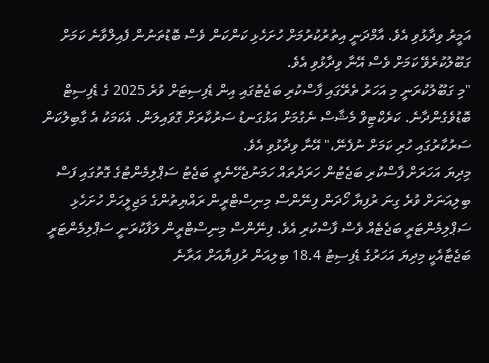އަމީރު ވިދާޅުވި އެވެ. އާމްދަނީ އިތުރުކުރުމަށް ހުށަހެޅި ކަންކަން ވެސް ބޮޑުތަނުން ފެއިލްވާނެ ކަމަށް ގަބޫލުކުރެވޭ ކަމަށް ވެސް އޭނާ ވިދާޅުވި އެވެ.
"މި ގަބޫލުކުރަނީ މި އަހަރު ތެރޭގައި ފާސްކުރި ބަޖެޓުގައި އިން ޑެފިސިޓަށް ވުރެ 2025 ގެ ޑެފިސިޓް ބޮޑުވެގެންދާނެ. ކަރެކްޓިވް މެޝާސް ނެގުމަށް އަޅުގަނޑު ސަރުކާރަށް ގޮވައިލަން. އެކަމަކު އެ ގާބިލުކަން ސަރުކާރުގައި ހުރި ކަމަށް ނުފެނޭ،" އޭނާ ވިދާޅުވި އެވެ.
މިދިޔަ އަހަރަށް ފާސްކުރި ބަޖެޓުން ހަރަދުތައް ހަމަނުޖެހޭނެތީ ބަޖެޓު ސަޕްލިމެންޓުގެ ގޮތުގައި ފަސް ބިލިއަނަށް ވުރެ ގިނަ ރުފިޔާ ހޯދަން ފިނޭންސް މިނިސްޓްރީން ރައްޔިތުންގެ މަޖިލީހަށް ހުށަހެޅި ސަޕްލިމެންޓަރީ ބަޖެޓެއް ވެސް ފާސްކުރި އެވެ. ފިނޭންސް މިނިސްޓްރީން ލަފާކުރަނީ ސަޕްލިމެންޓަރީ ބަޖެޓާއެކީ މިދިޔަ އަހަރުގެ ޑެފިސިޓު 18.4 ބިލިއަން ރުފިޔާއަށް އަރާނެ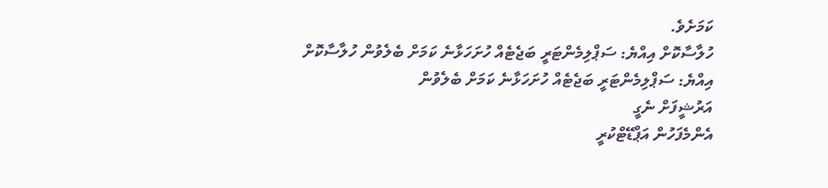ކަމަށެވެ.
ހުލާސާކޮށް އިއްޔެ: ސަޕްލިމެންޓަރީ ބަޖެޓެއް ހުށަހަޅާނެ ކަމަށް ބެލެވުން ހުލާސާކޮށް އިއްޔެ: ސަޕްލިމެންޓަރީ ބަޖެޓެއް ހުށަހަޅާނެ ކަމަށް ބެލެވުން
އަރުޝީފަށް ނެގީ
އެންމެފަހުން އަޕްޑޭޓްކުރީ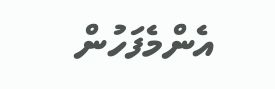އެންމެފަހުން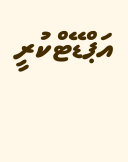އަޕްޑޭޓްކުރީ